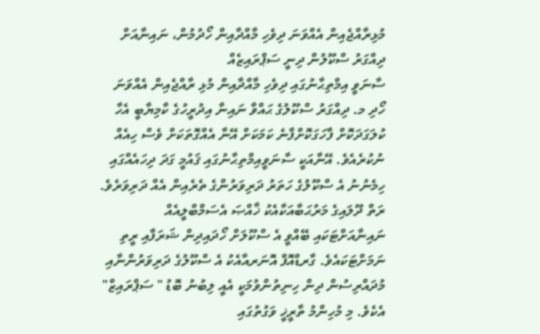މުޅިރާއްޖެއިން އެއްވަނަ ދިވެހި މާއްދާއިން ހޯދުމުން، ނައިނާއަށް ދިއްގަރު ސްކޫލުން ދިނީ ސަޕްރައިޒެއް
ސާނަވީ އިމްތިޙާނުގައި ދިވެހި މާއްދާއިން މުޅި ރާއްޖެއިން އެއްވަނަ ހޯދި މ. ދިއްގަރު ސްކޫލުގެ ޙައްވާ ނައިނާ އިދުރީހުގެ ކާމިޔާބީ އެހާ ކުލަގަދަކޮށް ފާހަގަކޮށްފާނެ ކަމަކަށް އޭނާ އެއްގޮތަކަށް ވެސް ހިއެއް ނުކުރެއެވެ. އޭނާއަކީ ސާނަވީއިމްތިޙާނުގައި ޤައުމީ ގަދަ ދިހައެއްގައި ހިމެނުނު އެ ސްކޫލުގެ ހަތަރު ދަރިވަރުންގެ ތެރެއިން އެއް ދަރިވަރެވެ.
ރަތް ދޫލައިގެ މަރުޙަބާއަކާއެކު ޚާއްޞަ އެސަމްބްލީއެއް ނައިނާއަށްޓަކައި ބޭއްވީ އެ ސްކޫލަށް ހޯދައިދިން ޝަރަފާއި ރީތި ނަމަށްޓަކައެވެ. ގާރޑްއޮފް އޮނަރއާއެކު އެ ސްކޫލުގެ ދަރިވަރުންނާއި މުދައްރިސުން ދިން ހިނިތުންވުމަކީ އެއީ ލިބުނު ބޮޑު " ސަޕްރައިޒް" އެކެވެ. މި މުހިންމު ތާރީޚީ ވަގުތުގައި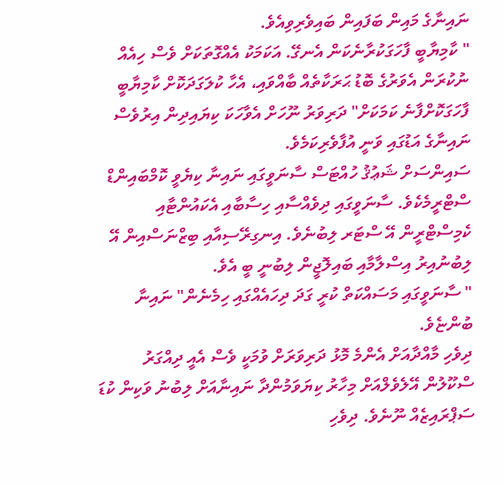ނައިނާގެ މައިން ބަފައިން ބައިވެރިވިއެވެ.
" ކާމިޔާބީ ފާހަގަކުރާނެކަން އެނގޭ. އަކަމަކު އެއްގޮތަކަށް ވެސް ހިއެއް ނުކުރަން އެވަރުގެ ބޮޑު ޙަރަކާތެއް ބާއްވައި، އެހާ ކުލަގަދަކޮށް ކާމިޔާބީ ފާހަގަކޮށްފާނެ ކަމަކަށް" ދަރިވަރު ނޫހަށް އެވާހަކަ ކިޔައިދިން އިރުވެސް ނައިނާގެ އަޑުގައި ވަނީ އުފާވެރިކަމެވެ.
ސައިންސަށް ޝަޢުޤު ހުއްޓަސް ސާނަވީގައި ނައިނާ ކިޔެވީ ކޮމްބައިންޑް ސްޓްރީމެކެވެ. ސާނަވީގައި ދިވެއްސާއި ހިސާބާއި އެކައުންޓާއި ކެމިސްޓްރީން އޭ ސްޓަރ ލިބުނެވެ. އިނގިރޭސިއާއި ބިޒްނަސްއިން އޭ ލިބުނުއިރު އިސްލާމާއި ބައިލޮޖީން ލިބުނީ ބީ އެވެ.
" ސާނަވީގައި މަސައްކަތް ކުރީ ގަދަ ދިހައެއްގައި ހިމެނެން" ނައިނާ ބުންޏެވެ.
ދިވެހި މާއްދާއަށް އެންމެ މޮޅު ދަރިވަރަށް ވުމަކީ ވެސް އެއީ ދިއްގަރު ސްކޫލުން އޭލެވެލްއަށް މިހާރު ކިޔަވަމުންދާ ނައިނާއަށް ލިބުނު ވަކިން ކުޑަ ސަޕްރައިޒެއް ނޫނެވެ. ދިވެހި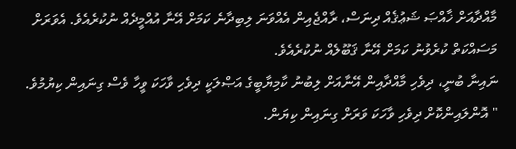މާއްދާއަށް ޚާއްޞަ ޝަޢުޤެއް ދިނަސް، ރާއްޖެއިން އެއްވަނަ ލިބިދާނެ ކަމަށް އޭނާ އުއްމީދެއް ނުކުރެއެވެ. އެވަރަށް މަސައްކަތް ކުރެވުނު ކަމަށް އޭނާ ޤަބޫލެއް ނުކުރެއެވެ.
ނައިނާ ބުނީ، ދިވެހި މާއްދާއިން އޭނާއަށް ލިބުނު ކާމިޔާބީގެ އަޞްލަކީ ދިވެހި ވާހަކަ ވީހާ ވެސް ގިނައިން ކިޔުމުވެ.
" އޮންލައިންކޮށް ދިވެހި ވާހަކަ ވަރަށް ގިނައިން ކިޔަން.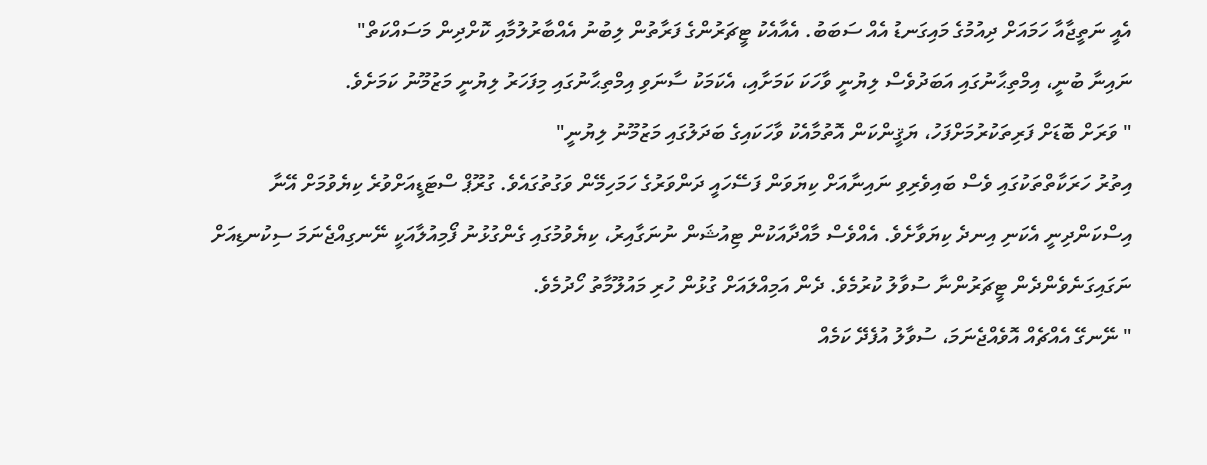އެއީ ނަތީޖާއާ ހަމައަށް ދިއުމުގެ މައިގަނޑު އެއް ސަބަބު. އެއާއެކު ޓީޗަރުންގެ ފަރާތުން ލިބުނު އެއްބާރުލުމާއި ކޮށްދިން މަސައްކަތް"
ނައިނާ ބުނީ، އިމްތިޙާނުގައި އަބަދުވެސް ލިޔުނީ ވާހަކަ ކަމަށާއި، އެކަމަކު ސާނަވި އިމްތިޙާނުގައި މިފަހަރު ލިޔުނީ މަޒުމޫނު ކަމަށެވެ.
" ވަރަށް ބޮޑަށް ފަރިތަކުރުމަށްފަހު، ޔަޤީންކަން އޮތުމާއެކު ވާހަކައިގެ ބަދަލުގައި މަޒުމޫނު ލިޔުނީ"
އިތުރު ހަރަކާތްތަކުގައި ވެސް ބައިވެރިވި ނައިނާއަށް ކިޔަވަން ފަސޭހައީ ދަންވަރުގެ ހަމަހިމޭން ވަގުތުގައެވެ. ގުރޫޕް ސްޓަޑީއަށްވުރެ ކިޔެވުމަށް އޭނާ އިސްކަންދިނީ އެކަނި އިނދެ ކިޔަވާށެވެ. އެއްވެސް މާއްދާއަކުން ޓިއުޝަން ނުނަގާއިރު، ކިޔެވުމުގައި ގެންގުޅުނު ފޯމިއުލާއަކީ ނޭނގިއްޖެނަމަ ސިކުނޑިއަށް ނަގައިގަނެވެންދެން ޓީޗަރުންނާ ސުވާލު ކުރުމެވެ. ދެން އަމިއްލައަށް ގުޅުން ހުރި މައުލޫމާތު ހޯދުމެވެ.
" ނޭނގޭ އެއްޗެއް އޮވެއްޖެނަމަ، ސުވާލު އުފެދޭ ކަމެއް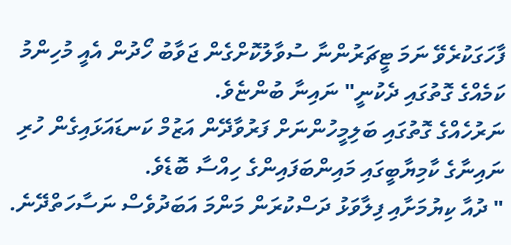ފާހަގަކުރެވޭ ނަމަ ޓީޗަރުންނާ ސުވާލުކޮށްގެން ޖަވާބު ހޯދުން އެއީ މުހިންމު ކަމެއްގެ ގޮތުގައި ދެކުނީ" ނައިނާ ބުންޏެވެ.
ނަރުހެއްގެ ގޮތުގައި ބަލިމީހުންނަށް ފަރުވާދޭން އަޒުމް ކަނޑައަޅައިގެން ހުރި ނައިނާގެ ކާމިޔާބީގައި މައިންބަފައިންގެ ހިއްސާ ބޮޑެވެ.
" ދުއާ ކިޔުމަށާއި ފިލާވަޅު ދަސްކުރަން މަންމަ އަބަދުވެސް ނަސާހަތްދޭނެ.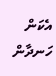އެކަން ހަނދާން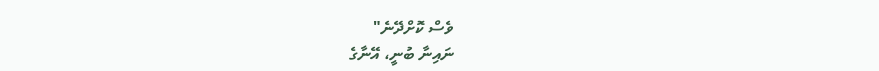ވެސް ކޮށްދޭނެ"
ނައިނާ ބުނީ، އޭނާގެ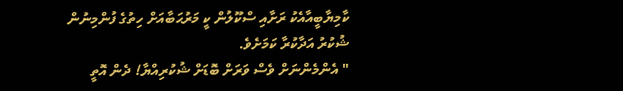ކާމިޔާބީއާއެކު ރަށާއި ސްކޫލުން ކީ މަރުޙަބާއަށް ހިތުގެ ފުންމިނުން ޝުކުރު އަދާކުރާ ކަމަށެވެ.
" އެންމެންނަށް ވެސް ވަރަށް ބޮޑަށް ޝުކުރިއްޔާ! ދެން އޮތީ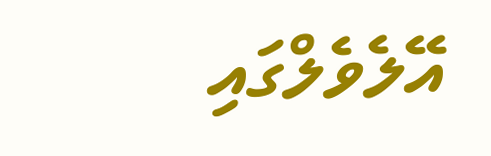އޭލެވެލްގައި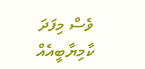ވެސް މިފަދަ ކާމިޔާބީއެއް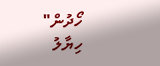ހޯދުން"
ހިޔާލު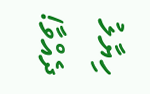ހިޔާލު ދެއްވާ!